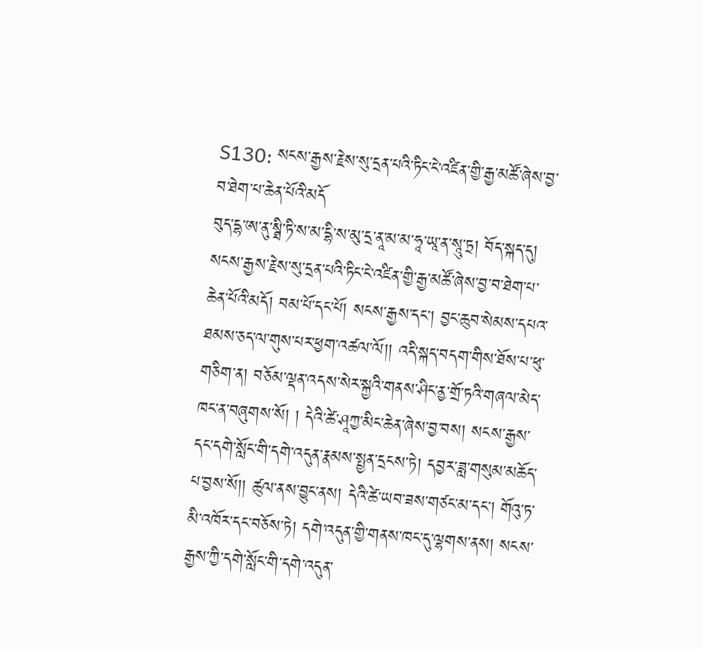S130: སངས་རྒྱས་རྗེས་སུ་དྲན་པའི་ཏིང་ངེ་འཛིན་གྱི་རྒྱ་མཚོ་ཞེས་བྱ་བ་ཐེག་པ་ཆེན་པོའི་མདོ
བུད་དྷ་ཨ་ནུ་སྠི་ཏི་ས་མ་དྷི་ས་མུ་དྲ་ནཱ་མ་མ་ཧཱ་ཡཱ་ན་སཱུ་ཏྲ། བོད་སྐད་དུ། སངས་རྒྱས་རྗེས་སུ་དྲན་པའི་ཏིང་ངེ་འཛིན་གྱི་རྒྱ་མཚོ་ཞེས་བྱ་བ་ཐེག་པ་ཆེན་པོའི་མདོ། བམ་པོ་དང་པོ། སངས་རྒྱས་དང་། བྱང་ཆུབ་སེམས་དཔའ་ཐམས་ཅད་ལ་གུས་པར་ཕྱག་འཚལ་ལོ།། འདི་སྐད་བདག་གིས་ཐོས་པ་ཕུ་གཅིག་ན། བཅོམ་ལྡན་འདས་སེར་སྐྱའི་གནས་ཤིང་ནྱ་གྲོ་ཏའི་གཞལ་མེད་ཁང་ན་བཞུགས་སོ། ། དེའི་ཚེ་ཤཱཀྱ་མིང་ཆེན་ཞེས་བྱ་བས། སངས་རྒྱས་དང་དགེ་སློང་གི་དགེ་འདུན་རྣམས་སྤྱན་དྲངས་ཏེ། དབྱར་ཟླ་གསུམ་མཆོད་པ་བྱས་སོ།། ཚུལ་ནས་བྱུང་ནས། དེའི་ཚེ་ཡབ་ཟས་གཙང་མ་དང་། གོའུ་ཏ་མི་འཁོར་དང་བཅོས་ཏེ། དགེ་འདུན་གྱི་གནས་ཁང་དུ་ལྷགས་ནས། སངས་རྒྱས་ཀྱི་དགེ་སློང་གི་དགེ་འདུན་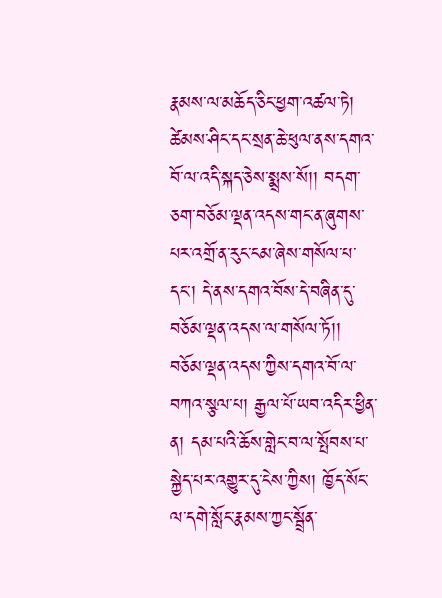རྣམས་ལ་མཆོད་ཅིང་ཕྱག་འཚལ་ཏེ། ཚེམས་ཤིང་དང་སྲན་ཆེ་ཕུལ་ནས་དགའ་བོ་ལ་འདི་སྐད་ཅེས་སྨྲས་སོ།། བདག་ཅག་བཅོམ་ལྡན་འདས་གང་ན་ཞུགས་པར་འགྲོ་ན་རུང་ངམ་ཞེས་གསོལ་པ་དང་། དེ་ནས་དགའ་བོས་དེ་བཞིན་དུ་བཅོམ་ལྡན་འདས་ལ་གསོལ་ཏོ།། བཅོམ་ལྡན་འདས་ཀྱིས་དགའ་བོ་ལ་བཀའ་སྩལ་པ། རྒྱལ་པོ་ཡབ་འདིར་ཕྱིན་ན། དམ་པའི་ཆོས་གླེང་བ་ལ་སྤོབས་པ་སྐྱེད་པར་འགྱུར་དུ་ངེས་ཀྱིས། ཁྱོད་སོང་ལ་དགེ་སློང་རྣམས་ཀྱང་སྦྲོན་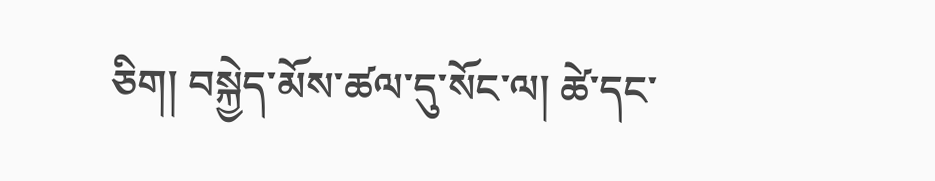ཅིག། བསྐྱེད་མོས་ཚལ་དུ་སོང་ལ། ཚེ་དང་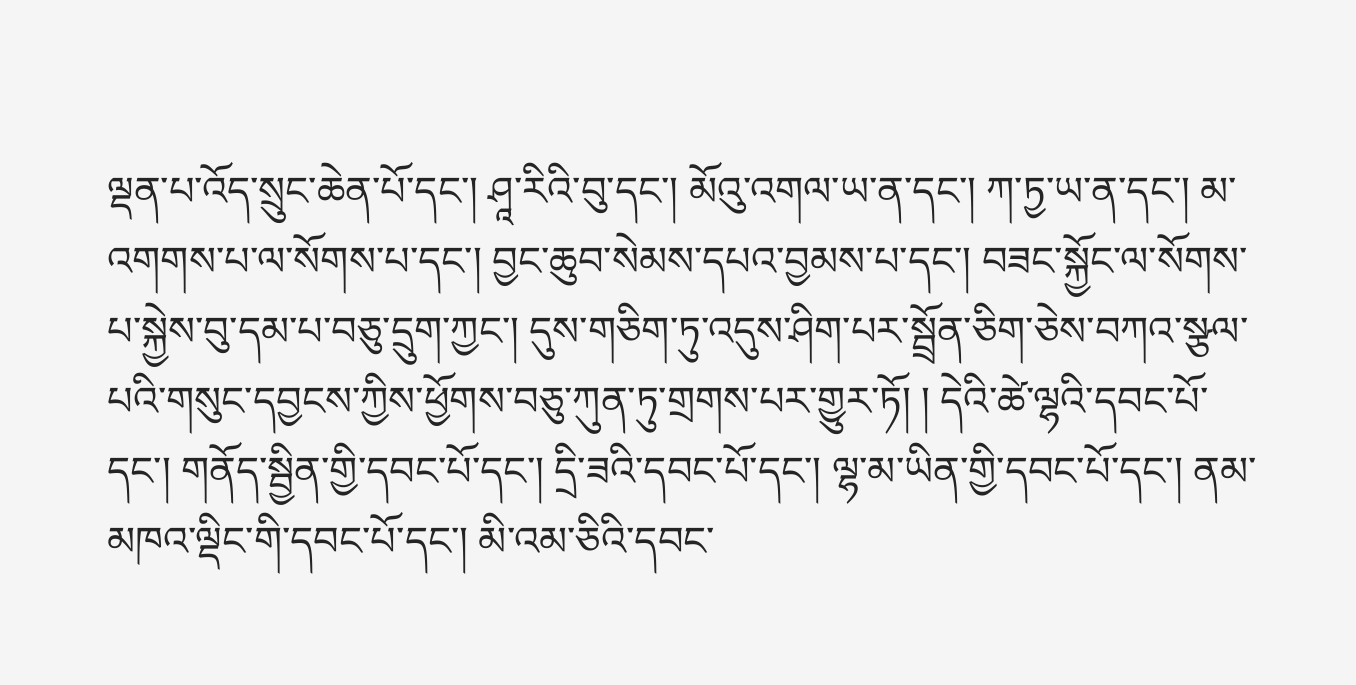ལྡན་པ་འོད་སྲུང་ཆེན་པོ་དང་། ཤཱ་རིའི་བུ་དང་། མོའུ་འགལ་ཡ་ན་དང་། ཀ་ཏྱ་ཡ་ན་དང་། མ་འགགས་པ་ལ་སོགས་པ་དང་། བྱང་ཆུབ་སེམས་དཔའ་བྱམས་པ་དང་། བཟང་སྐྱོང་ལ་སོགས་པ་སྐྱེས་བུ་དམ་པ་བཅུ་དྲུག་ཀྱང་། དུས་གཅིག་ཏུ་འདུས་ཤིག་པར་སྦྲོན་ཅིག་ཅེས་བཀའ་སྩལ་པའི་གསུང་དབྱངས་ཀྱིས་ཕྱོགས་བཅུ་ཀུན་ཏུ་གྲགས་པར་གྱུར་ཏོ། ། དེའི་ཚེ་ལྷའི་དབང་པོ་དང་། གནོད་སྦྱིན་གྱི་དབང་པོ་དང་། དྲི་ཟའི་དབང་པོ་དང་། ལྷ་མ་ཡིན་གྱི་དབང་པོ་དང་། ནམ་མཁའ་ལྡིང་གི་དབང་པོ་དང་། མི་འམ་ཅིའི་དབང་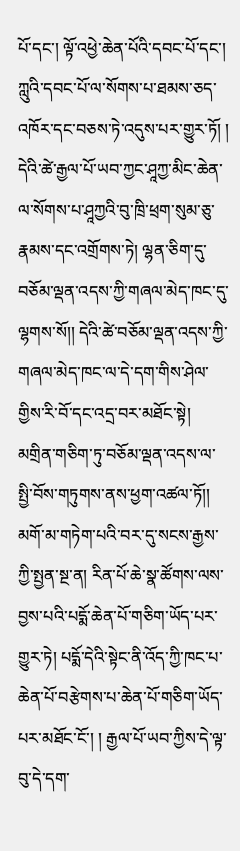པོ་དང་། ལྟོ་འཕྱེ་ཆེན་པོའི་དབང་པོ་དང་། ཀླུའི་དབང་པོ་ལ་སོགས་པ་ཐམས་ཅད་འཁོར་དང་བཅས་ཏེ་འདུས་པར་གྱུར་ཏོ། ། དེའི་ཚེ་རྒྱལ་པོ་ཡབ་ཀྱང་ཤཱཀྱ་མིང་ཆེན་ལ་སོགས་པ་ཤཱཀྱའི་བུ་ཁྲི་ཕྲག་སུམ་ཅུ་རྣམས་དང་འགྲོགས་ཏེ། ལྷན་ཅིག་དུ་བཅོམ་ལྡན་འདས་ཀྱི་གཞལ་མེད་ཁང་དུ་ལྷགས་སོ།། དེའི་ཚེ་བཅོམ་ལྡན་འདས་ཀྱི་གཞལ་མེད་ཁང་ལ་དེ་དག་གིས་ཤེལ་གྱིས་རི་བོ་དང་འདྲ་བར་མཐོང་སྟེ། མགྲིན་གཅིག་ཏུ་བཅོམ་ལྡན་འདས་ལ་སྤྱི་བོས་གཏུགས་ནས་ཕྱག་འཚལ་ཏོ།། མགོ་མ་གཏེག་པའི་བར་དུ་སངས་རྒྱས་ཀྱི་སྤྱན་སྔ་ན། རིན་པོ་ཆེ་སྣ་ཚོགས་ལས་བྱས་པའི་པདྨོ་ཆེན་པོ་གཅིག་ཡོད་པར་གྱུར་ཏེ། པདྨོ་དེའི་སྟེང་ནི་འོད་ཀྱི་ཁང་པ་ཆེན་པོ་བརྩེགས་པ་ཆེན་པོ་གཅིག་ཡོད་པར་མཐོང་ངོ་། ། རྒྱལ་པོ་ཡབ་ཀྱིས་དེ་ལྟ་བུ་དེ་དག་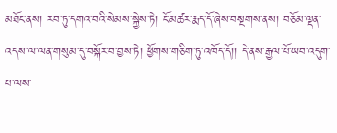མཐོང་ནས། རབ་ཏུ་དགའ་བའི་སེམས་སྐྱེས་ཏེ། ངོ་མཚར་རྨད་དོ་ཞེས་བསྔགས་ནས། བཅོམ་ལྡན་འདས་ལ་ལན་གསུམ་དུ་བསྐོར་བ་བྱས་ཏེ། ཕྱོགས་གཅིག་ཏུ་འཁོད་དོ།། དེ་ནས་རྒྱལ་པོ་ཡབ་འདུག་པ་ལས་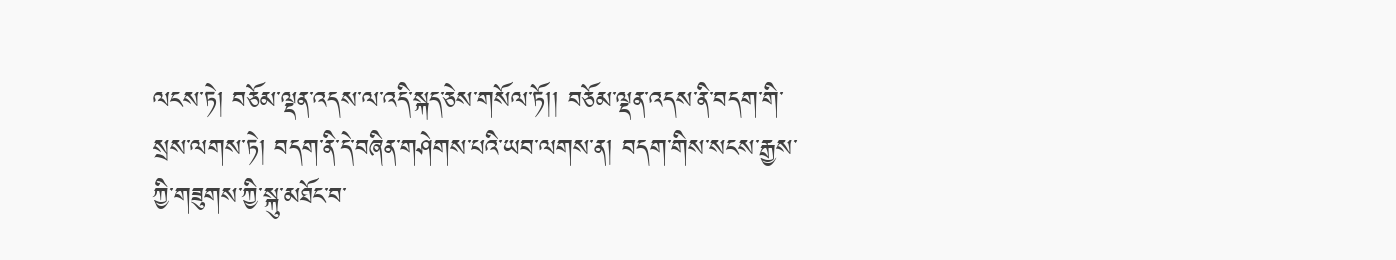ལངས་ཏེ། བཅོམ་ལྡན་འདས་ལ་འདི་སྐད་ཅེས་གསོལ་ཏོ།། བཅོམ་ལྡན་འདས་ནི་བདག་གི་སྲས་ལགས་ཏེ། བདག་ནི་དེ་བཞིན་གཤེགས་པའི་ཡབ་ལགས་ན། བདག་གིས་སངས་རྒྱས་ཀྱི་གཟུགས་ཀྱི་སྐུ་མཐོང་བ་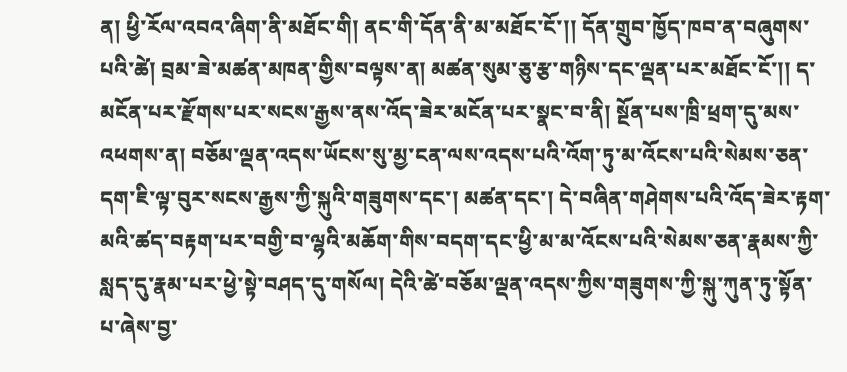ན། ཕྱི་རོལ་འབའ་ཞིག་ནི་མཐོང་གི། ནང་གི་དོན་ནི་མ་མཐོང་ངོ་།། དོན་གྲུབ་ཁྱོད་ཁབ་ན་བཞུགས་པའི་ཚེ། བྲམ་ཟེ་མཚན་མཁན་གྱིས་བལྟས་ན། མཚན་སུམ་ཅུ་རྩ་གཉིས་དང་ལྡན་པར་མཐོང་ངོ་།། ད་མངོན་པར་རྫོགས་པར་སངས་རྒྱས་ནས་འོད་ཟེར་མངོན་པར་སྣང་བ་ནི། སྔོན་པས་ཁྲི་ཕྲག་དུ་མས་འཕགས་ན། བཅོམ་ལྡན་འདས་ཡོངས་སུ་མྱ་ངན་ལས་འདས་པའི་འོག་ཏུ་མ་འོངས་པའི་སེམས་ཅན་དག་ཇི་ལྟ་བུར་སངས་རྒྱས་ཀྱི་སྐུའི་གཟུགས་དང་། མཚན་དང་། དེ་བཞིན་གཤེགས་པའི་འོད་ཟེར་རྟག་མའི་ཚད་བརྟག་པར་བགྱི་བ་ལྷའི་མཆོག་གིས་བདག་དང་ཕྱི་མ་མ་འོངས་པའི་སེམས་ཅན་རྣམས་ཀྱི་སླད་དུ་རྣམ་པར་ཕྱེ་སྟེ་བཤད་དུ་གསོལ། དེའི་ཚེ་བཅོམ་ལྡན་འདས་ཀྱིས་གཟུགས་ཀྱི་སྐུ་ཀུན་ཏུ་སྟོན་པ་ཞེས་བྱ་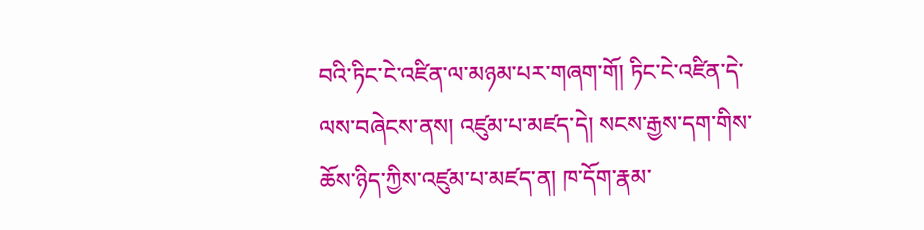བའི་ཏིང་ངེ་འཛིན་ལ་མཉམ་པར་གཞག་གོ། ཏིང་ངེ་འཛིན་དེ་ལས་བཞེངས་ནས། འཛུམ་པ་མཛད་དེ། སངས་རྒྱས་དག་གིས་ཆོས་ཉིད་ཀྱིས་འཛུམ་པ་མཛད་ན། ཁ་དོག་རྣམ་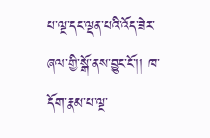པ་ལྔ་དང་ལྡན་པའི་འོད་ཟེར་ཞལ་གྱི་སྒོ་ནས་བྱུང་ངོ་།། ཁ་དོག་རྣམ་པ་ལྔ་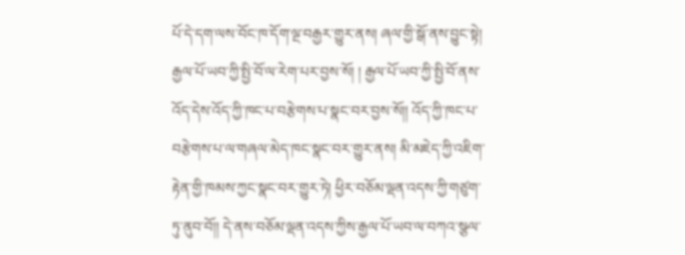པོ་དེ་དག་ལས་བོང་ཁ་དོག་ལྔ་བརྒྱར་གྱུར་ནས། ཞལ་གྱི་སྒོ་ནས་བྱུང་སྟེ། རྒྱལ་པོ་ཡབ་ཀྱི་སྤྱི་བོ་ལ་རེག་པར་བྱས་སོ། ། རྒྱལ་པོ་ཡབ་ཀྱི་སྤྱི་བོ་ནས་འོད་དེས་འོད་ཀྱི་ཁང་པ་བརྩེགས་པ་སྣང་བར་བྱས་སོ།། འོད་ཀྱི་ཁང་པ་བརྩེགས་པ་ལ་གཞལ་མེད་ཁང་སྣང་བར་གྱུར་ནས། མི་མཇེད་ཀྱི་འཇིག་རྟེན་གྱི་ཁམས་ཀྱང་སྣང་བར་གྱུར་ཏེ། ཕྱིར་བཅོམ་ལྡན་འདས་ཀྱི་གཙུག་ཏུ་ནུབ་བོ།། དེ་ནས་བཅོམ་ལྡན་འདས་ཀྱིས་རྒྱལ་པོ་ཡབ་ལ་བཀའ་སྩལ་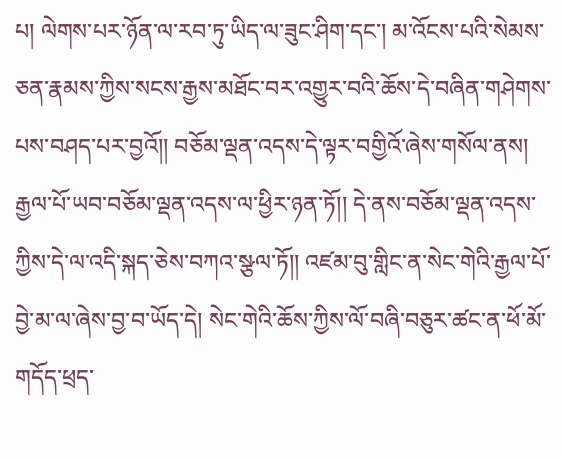པ། ལེགས་པར་ཉོན་ལ་རབ་ཏུ་ཡིད་ལ་ཟུང་ཤིག་དང་། མ་འོངས་པའི་སེམས་ཅན་རྣམས་ཀྱིས་སངས་རྒྱས་མཐོང་བར་འགྱུར་བའི་ཆོས་དེ་བཞིན་གཤེགས་པས་བཤད་པར་བྱའོ།། བཅོམ་ལྡན་འདས་དེ་ལྟར་བགྱིའོ་ཞེས་གསོལ་ནས། རྒྱལ་པོ་ཡབ་བཅོམ་ལྡན་འདས་ལ་ཕྱིར་ཉན་ཏོ།། དེ་ནས་བཅོམ་ལྡན་འདས་ཀྱིས་དེ་ལ་འདི་སྐད་ཅེས་བཀའ་སྩལ་ཏོ།། འཛམ་བུ་གླིང་ན་སེང་གེའི་རྒྱལ་པོ་བྱེ་མ་ལ་ཞེས་བྱ་བ་ཡོད་དེ། སེང་གེའི་ཆོས་ཀྱིས་ལོ་བཞི་བཅུར་ཚང་ན་ཕོ་མོ་གདོད་ཕྲད་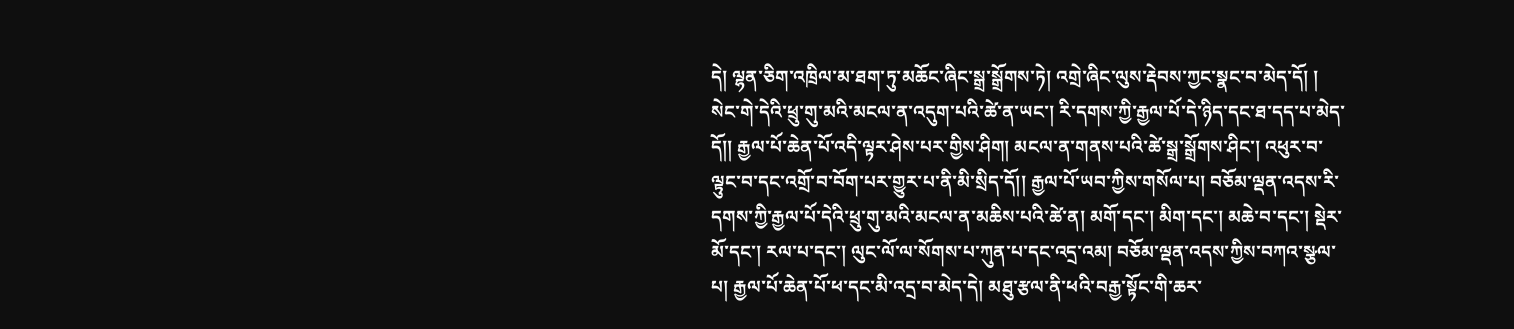དེ། ལྷན་ཅིག་འཁྲིལ་མ་ཐག་ཏུ་མཆོང་ཞིང་སྒྲ་སྒྲོགས་ཏེ། འགྲེ་ཞིང་ལུས་རྡེབས་ཀྱང་སྣང་བ་མེད་དོ། ། སེང་གེ་དེའི་ཕྲུ་གུ་མའི་མངལ་ན་འདུག་པའི་ཚེ་ན་ཡང་། རི་དགས་ཀྱི་རྒྱལ་པོ་དེ་ཉིད་དང་ཐ་དད་པ་མེད་དོ།། རྒྱལ་པོ་ཆེན་པོ་འདི་ལྟར་ཤེས་པར་གྱིས་ཤིག། མངལ་ན་གནས་པའི་ཚེ་སྒྲ་སྒྲོགས་ཤིང་། འཕུར་བ་ལྟུང་བ་དང་འགྲོ་བ་བོག་པར་གྱུར་པ་ནི་མི་སྲིད་དོ།། རྒྱལ་པོ་ཡབ་ཀྱིས་གསོལ་པ། བཅོམ་ལྡན་འདས་རི་དགས་ཀྱི་རྒྱལ་པོ་དེའི་ཕྲུ་གུ་མའི་མངལ་ན་མཆིས་པའི་ཚེ་ན། མགོ་དང་། མིག་དང་། མཆེ་བ་དང་། སྡེར་མོ་དང་། རལ་པ་དང་། ལུང་ལོ་ལ་སོགས་པ་ཀུན་པ་དང་འདྲ་འམ། བཅོམ་ལྡན་འདས་ཀྱིས་བཀའ་སྩལ་པ། རྒྱལ་པོ་ཆེན་པོ་ཕ་དང་མི་འདྲ་བ་མེད་དེ། མཐུ་རྩལ་ནི་ཕའི་བརྒྱ་སྟོང་གི་ཆར་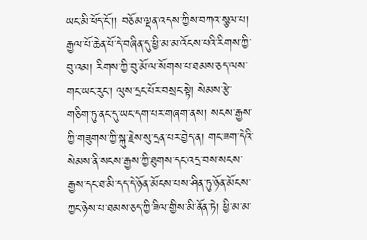ཡང་མི་ཕོད་ངོ་།། བཅོམ་ལྡན་འདས་ཀྱིས་བཀའ་སྩལ་པ། རྒྱལ་པོ་ཆེན་པོ་དེ་བཞིན་དུ་ཕྱི་མ་མ་འོངས་པའི་རིགས་ཀྱི་བུ་འམ། རིགས་ཀྱི་བུ་མོ་ལ་སོགས་པ་ཐམས་ཅད་ལས་གང་ཡང་རུང་། ལུས་དྲང་པོར་བསྲང་སྟེ། སེམས་རྩེ་གཅིག་ཏུ་ནང་དུ་ཡང་དག་པར་གཞག་ནས། སངས་རྒྱས་ཀྱི་གཟུགས་ཀྱི་སྐུ་རྗེས་སུ་དྲན་པར་བྱེད་ན། གང་ཟག་དེའི་སེམས་ནི་སངས་རྒྱས་ཀྱི་ཐུགས་དང་འདྲ་བས་སངས་རྒྱས་དང་ཐ་མི་དད་དེ་ཉོན་མོངས་པས་ཤིན་ཏུ་ཉོན་མོངས་ཀྱང་ཉེས་པ་ཐམས་ཅད་ཀྱི་ཟིལ་གྱིས་མི་ནོན་ཏེ། ཕྱི་མ་མ་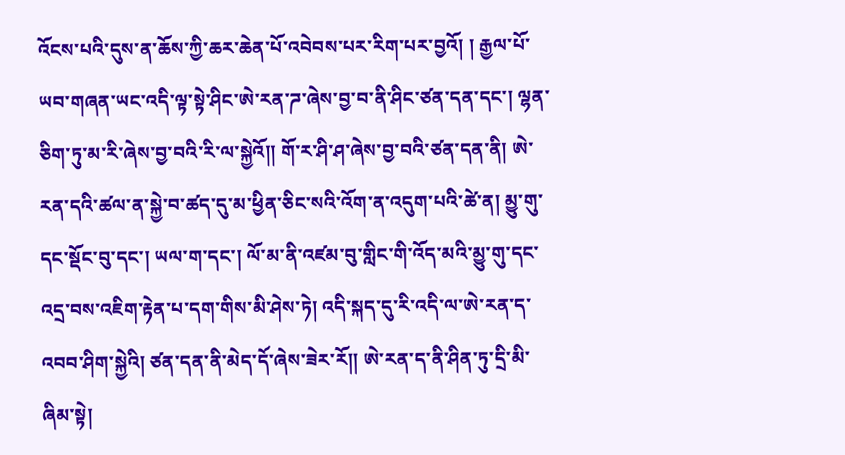འོངས་པའི་དུས་ན་ཆོས་ཀྱི་ཆར་ཆེན་པོ་འབེབས་པར་རིག་པར་བྱའོ། ། རྒྱལ་པོ་ཡབ་གཞན་ཡང་འདི་ལྟ་སྟེ་ཤིང་ཨེ་རན་ཌ་ཞེས་བྱ་བ་ནི་ཤིང་ཙན་དན་དང་། ལྷན་ཅིག་ཏུ་མ་རི་ཞེས་བྱ་བའི་རི་ལ་སྐྱེའོ།། གོ་ར་ཤི་ཤ་ཞེས་བྱ་བའི་ཙན་དན་ནི། ཨེ་རན་དའི་ཚལ་ན་སྐྱེ་བ་ཚད་དུ་མ་ཕྱིན་ཅིང་སའི་འོག་ན་འདུག་པའི་ཚེ་ན། མྱུ་གུ་དང་སྡོང་བུ་དང་། ཡལ་ག་དང་། ལོ་མ་ནི་འཛམ་བུ་གླིང་གི་འོད་མའི་མྱུ་གུ་དང་འདྲ་བས་འཇིག་རྟེན་པ་དག་གིས་མི་ཤེས་ཏེ། འདི་སྐད་དུ་རི་འདི་ལ་ཨེ་རན་ད་འབབ་ཤིག་སྐྱེའི། ཙན་དན་ནི་མེད་དོ་ཞེས་ཟེར་རོ།། ཨེ་རན་ད་ནི་ཤིན་ཏུ་དྲི་མི་ཞིམ་སྟེ།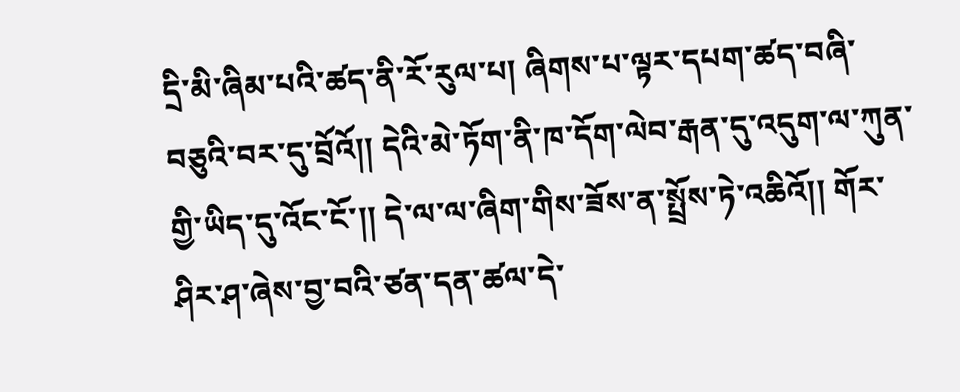དྲི་མི་ཞིམ་པའི་ཚད་ནི་རོ་རུལ་པ། ཞིགས་པ་ལྟར་དཔག་ཚད་བཞི་བཅུའི་བར་དུ་བྲོའོ།། དེའི་མེ་ཏོག་ནི་ཁ་དོག་ལེབ་རྒན་དུ་འདུག་ལ་ཀུན་གྱི་ཡིད་དུ་འོང་ངོ་།། དེ་ལ་ལ་ཞིག་གིས་ཟོས་ན་སྤྲོས་ཏེ་འཆིའོ།། གོར་ཤིར་ཤ་ཞེས་བྱ་བའི་ཙན་དན་ཚལ་དེ་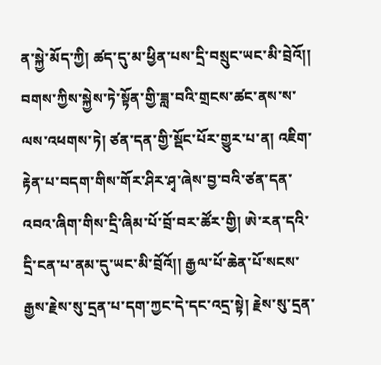ན་སྐྱེ་མོད་ཀྱི། ཚད་དུ་མ་ཕྱིན་པས་དྲི་བསྲུང་ཡང་མི་བྲེའོ།། བགས་ཀྱིས་སྐྱེས་ཏེ་སྟོན་གྱི་ཟླ་བའི་གྲངས་ཚང་ནས་ས་ལས་འཕགས་ཏེ། ཙན་དན་གྱི་སྡོང་པོར་གྱུར་པ་ན། འཇིག་རྟེན་པ་བདག་གིས་གོར་ཤིར་ཤྭ་ཞེས་བྱ་བའི་ཙན་དན་འབའ་ཞིག་གིས་དྲི་ཞིམ་པོ་བྲོ་བར་ཚོར་གྱི། ཨེ་རན་དའི་དྲི་ངན་པ་ནམ་དུ་ཡང་མི་བྲོའོ།། རྒྱལ་པོ་ཆེན་པོ་སངས་རྒྱས་རྗེས་སུ་དྲན་པ་དག་ཀྱང་དེ་དང་འདྲ་སྟེ། རྗེས་སུ་དྲན་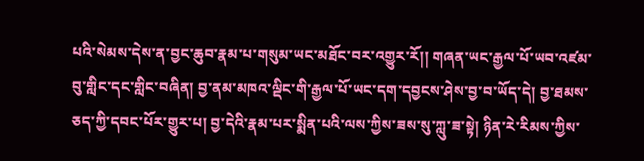པའི་སེམས་དེས་ན་བྱང་ཆུབ་རྣམ་པ་གསུམ་ཡང་མཐོང་བར་འགྱུར་རོ།། གཞན་ཡང་རྒྱལ་པོ་ཡབ་འཛམ་བུ་གླིང་དང་གླིང་བཞིན། བྱ་ནམ་མཁའ་ལྡིང་གི་རྒྱལ་པོ་ཡང་དག་དབྱངས་ཤེས་བྱ་བ་ཡོད་དེ། བྱ་ཐམས་ཅད་ཀྱི་དབང་པོར་གྱུར་པ། བྱ་དེའི་རྣམ་པར་སྨིན་པའི་ལས་ཀྱིས་ཟས་སུ་ཀླུ་ཟ་སྟེ། ཉིན་རེ་རིམས་ཀྱིས་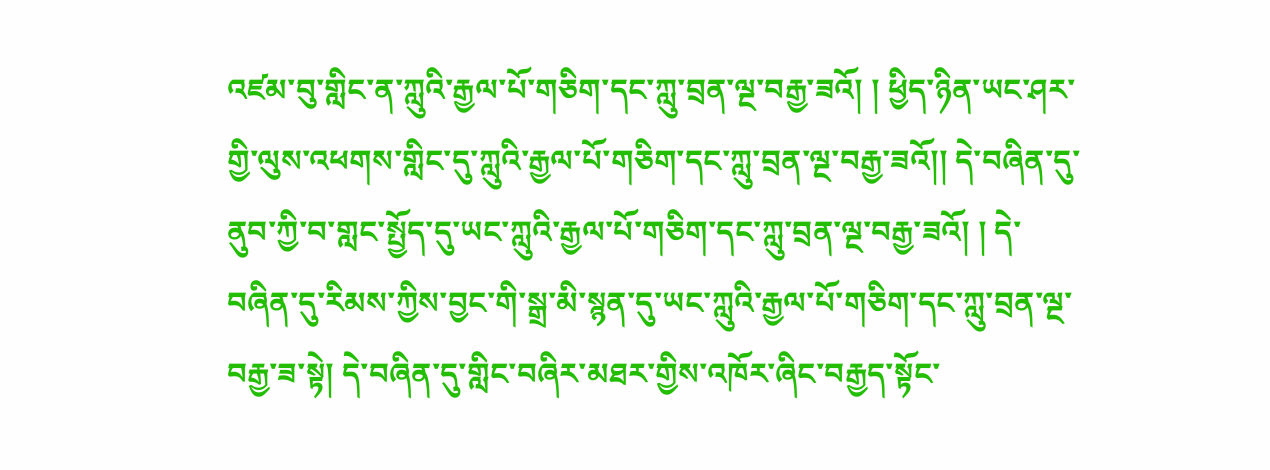འཛམ་བུ་གླིང་ན་ཀླུའི་རྒྱལ་པོ་གཅིག་དང་ཀླུ་བྲན་ལྔ་བརྒྱ་ཟའོ། ། ཕྱིད་ཉིན་ཡང་ཤར་གྱི་ལུས་འཕགས་གླིང་དུ་ཀླུའི་རྒྱལ་པོ་གཅིག་དང་ཀླུ་བྲན་ལྔ་བརྒྱ་ཟའོ།། དེ་བཞིན་དུ་ནུབ་ཀྱི་བ་གླང་སྤྱོད་དུ་ཡང་ཀླུའི་རྒྱལ་པོ་གཅིག་དང་ཀླུ་བྲན་ལྔ་བརྒྱ་ཟའོ། ། དེ་བཞིན་དུ་རིམས་ཀྱིས་བྱང་གི་སྒྲ་མི་སྙན་དུ་ཡང་ཀླུའི་རྒྱལ་པོ་གཅིག་དང་ཀླུ་བྲན་ལྔ་བརྒྱ་ཟ་སྟེ། དེ་བཞིན་དུ་གླིང་བཞིར་མཐར་གྱིས་འཁོར་ཞིང་བརྒྱད་སྟོང་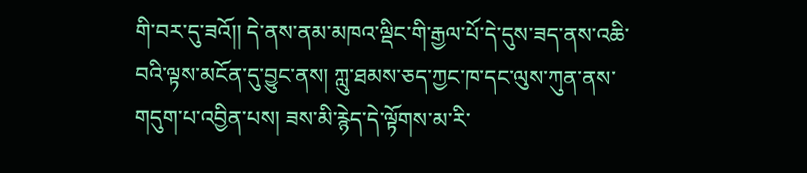གི་བར་དུ་ཟའོ།། དེ་ནས་ནམ་མཁའ་ལྡིང་གི་རྒྱལ་པོ་དེ་དུས་ཟད་ནས་འཆི་བའི་ལྟས་མངོན་དུ་བྱུང་ནས། ཀླུ་ཐམས་ཅད་ཀྱང་ཁ་དང་ལུས་ཀུན་ནས་གདུག་པ་འབྱིན་པས། ཟས་མི་རྙེད་དེ་ལྟོགས་མ་རི་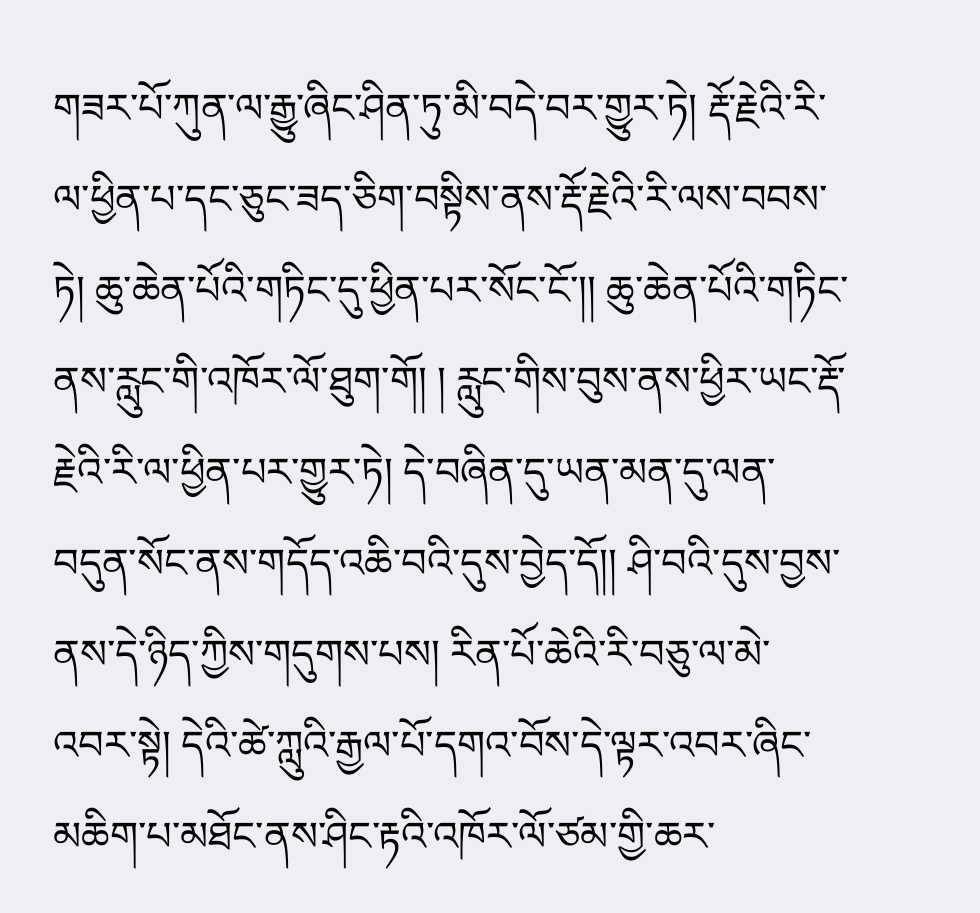གཟར་པོ་ཀུན་ལ་རྒྱུ་ཞིང་ཤིན་ཏུ་མི་བདེ་བར་གྱུར་ཏེ། རྡོ་རྗེའི་རི་ལ་ཕྱིན་པ་དང་ཅུང་ཟད་ཅིག་བསྟིས་ནས་རྡོ་རྗེའི་རི་ལས་བབས་ཏེ། ཆུ་ཆེན་པོའི་གཏིང་དུ་ཕྱིན་པར་སོང་ངོ་།། ཆུ་ཆེན་པོའི་གཏིང་ནས་རླུང་གི་འཁོར་ལོ་ཐུག་གོ། ། རླུང་གིས་བུས་ནས་ཕྱིར་ཡང་རྡོ་རྗེའི་རི་ལ་ཕྱིན་པར་གྱུར་ཏེ། དེ་བཞིན་དུ་ཡན་མན་དུ་ལན་བདུན་སོང་ནས་གདོད་འཆི་བའི་དུས་བྱེད་དོ།། ཤི་བའི་དུས་བྱས་ནས་དེ་ཉིད་ཀྱིས་གདུགས་པས། རིན་པོ་ཆེའི་རི་བཅུ་ལ་མེ་འབར་སྟེ། དེའི་ཚེ་ཀླུའི་རྒྱལ་པོ་དགའ་བོས་དེ་ལྟར་འབར་ཞིང་མཆིག་པ་མཐོང་ནས་ཤིང་རྟའི་འཁོར་ལོ་ཙམ་གྱི་ཆར་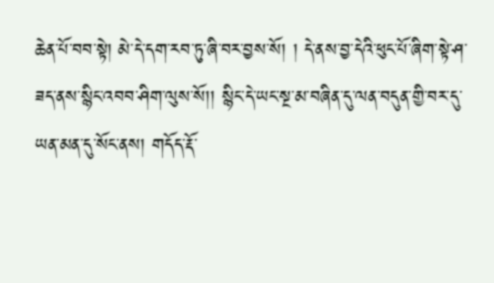ཆེན་པོ་བབ་སྟེ། མེ་དེ་དག་རབ་ཏུ་ཞི་བར་བྱས་སོ། ། དེ་ནས་བྱ་དེའི་ཕུང་པོ་ཞིག་སྟེ་ཤ་ཟད་ནས་སྙིང་འབབ་ཤིག་ལུས་སོ།། སྙིང་དེ་ཡང་སྔ་མ་བཞིན་དུ་ལན་བདུན་གྱི་བར་དུ་ཡན་མན་དུ་སོང་ནས། གདོད་རྡོ་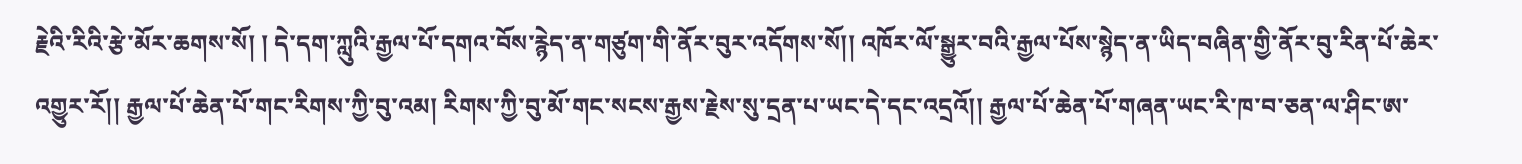རྗེའི་རིའི་རྩེ་མོར་ཆགས་སོ། ། དེ་དག་ཀླུའི་རྒྱལ་པོ་དགའ་བོས་རྙེད་ན་གཙུག་གི་ནོར་བུར་འདོགས་སོ།། འཁོར་ལོ་སྒྱུར་བའི་རྒྱལ་པོས་སྙེད་ན་ཡིད་བཞིན་གྱི་ནོར་བུ་རིན་པོ་ཆེར་འགྱུར་རོ།། རྒྱལ་པོ་ཆེན་པོ་གང་རིགས་ཀྱི་བུ་འམ། རིགས་ཀྱི་བུ་མོ་གང་སངས་རྒྱས་རྗེས་སུ་དྲན་པ་ཡང་དེ་དང་འདྲའོ།། རྒྱལ་པོ་ཆེན་པོ་གཞན་ཡང་རི་ཁ་བ་ཅན་ལ་ཤིང་ཨ་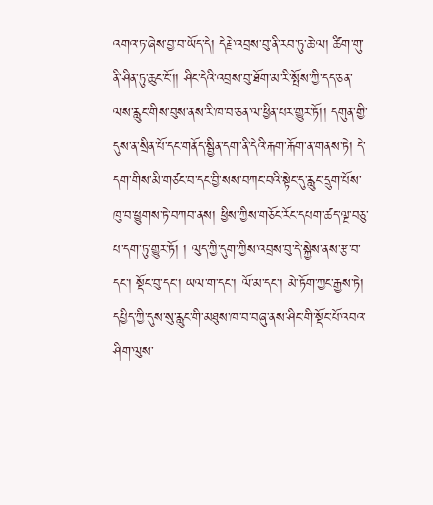འགའ་ཏ་ཞེས་བྱ་བ་ཡོད་དེ། དེརྗེ་འབྲས་བུ་ནི་རབ་ཏུ་ཆེ་ལ། ཚིག་གུ་ནི་ཤིན་ཏུ་ཆུང་ངོ་།། ཤིང་དེའི་འབྲས་བུ་ཐོག་མ་རི་སྤོས་ཀྱི་དད་ཅན་ལས་རླུང་གིས་བུས་ནས་རི་ཁ་བ་ཅན་ལ་ཕྱིན་པར་གྱུར་ཏོ།། དགུན་གྱི་དུས་ན་སྲིན་པོ་དང་གནོད་སྦྱིན་དག་ནི་དེའི་རྐག་རྐོག་ན་གནས་ཏེ། དེ་དག་གིས་མི་གཙང་བ་དང་བྱི་སས་བཀང་བའི་སྟེང་དུ་རླུང་དྲུག་པོས་ཁུ་བ་ཕྱུགས་ཏེ་བཀབ་ནས། ཕྱིས་ཀྱིས་གཅོང་རོང་དཔག་ཚད་ལྔ་བཅུ་པ་དག་ཏུ་གྱུར་ཏོ། ། ལུད་ཀྱི་དུག་ཀྱིས་འབྲས་བུ་དེ་སྐྱེས་ནས་རྩ་བ་དང་། སྡོང་བུ་དང་། ཡལ་ག་དང་། ལོ་མ་དང་། མེ་ཏོག་ཀྱང་རྒྱས་ཏེ། དཔྱིད་ཀྱི་དུས་སུ་རླུང་གི་མཐུས་ཁ་བ་བཞུ་ནས་ཤིང་གི་སྡོང་པོ་འབའ་ཤིག་ལུས་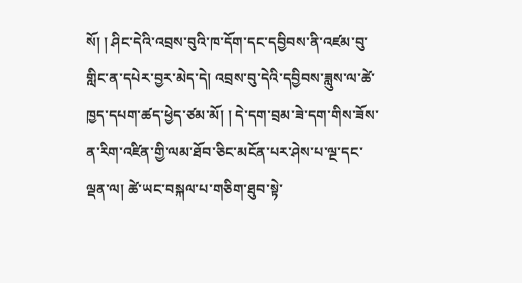སོ། ། ཤིང་དེའི་འབྲས་བུའི་ཁ་དོག་དང་དབྱིབས་ནི་འཛམ་བུ་གླིང་ན་དཔེར་བྱར་མེད་དེ། འབྲས་བུ་དེའི་དབྱིབས་ཟླུས་ལ་ཚེ་ཁྱད་དཔག་ཚད་ཕྱེད་ཙམ་མོ། ། དེ་དག་བྲམ་ཟེ་དག་གིས་ཟོས་ན་རིག་འཛིན་གྱི་ལམ་ཐོབ་ཅིང་མངོན་པར་ཤེས་པ་ལྔ་དང་ལྡན་ལ། ཚེ་ཡང་བསྐལ་པ་གཅིག་ཐུབ་སྟེ་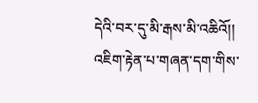དེའི་བར་དུ་མི་རྒས་མི་འཆིའོ།། འཇིག་རྟེན་པ་གཞན་དག་གིས་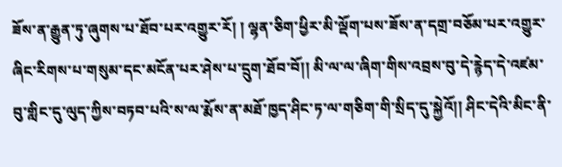ཟོས་ན་རྒྱུན་ཏུ་ཞུགས་པ་ཐོབ་པར་འགྱུར་རོ། ། ལྷན་ཅིག་ཕྱིར་མི་ལྡོག་པས་ཟོས་ན་དགྲ་བཅོམ་པར་འགྱུར་ཞིང་རིགས་པ་གསུམ་དང་མངོན་པར་ཤེས་པ་དྲུག་ཐོབ་བོ།། མི་ལ་ལ་ཞིག་གིས་འབྲས་བུ་དེ་རྙེད་དེ་འཛམ་བུ་གླིང་དུ་ལུད་ཀྱིས་བཏབ་པའི་ས་ལ་རྨོས་ན་མཐོ་ཁྱད་ཤིང་ཏ་ལ་གཅིག་གི་སྲིད་དུ་སྐྱེའོ།། ཤིང་དེའི་མིང་ནི་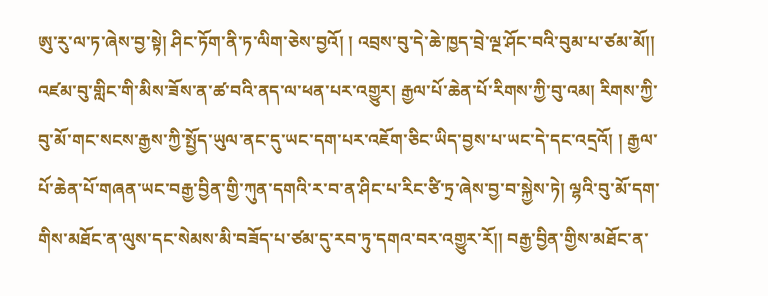ཨུ་རུ་ལ་ཏ་ཞེས་བྱ་སྟེ། ཤིང་ཏོག་ནི་ཏ་ལིག་ཅེས་བྱའོ། ། འབྲས་བུ་དེ་ཆེ་ཁྱད་བྲེ་ལྔ་ཤོང་བའི་བུམ་པ་ཙམ་མོ།། འཛམ་བུ་གླིང་གི་མིས་ཟོས་ན་ཚ་བའི་ནད་ལ་ཕན་པར་འགྱུར། རྒྱལ་པོ་ཆེན་པོ་རིགས་ཀྱི་བུ་འམ། རིགས་ཀྱི་བུ་མོ་གང་སངས་རྒྱས་ཀྱི་སྤྱོད་ཡུལ་ནང་དུ་ཡང་དག་པར་འཇོག་ཅིང་ཡིད་བྱས་པ་ཡང་དེ་དང་འདྲའོ། ། རྒྱལ་པོ་ཆེན་པོ་གཞན་ཡང་བརྒྱ་བྱིན་གྱི་ཀུན་དགའི་ར་བ་ན་ཤིང་པ་རིང་ཙི་ཏྲ་ཞེས་བྱ་བ་སྐྱེས་ཏེ། ལྷའི་བུ་མོ་དག་གིས་མཐོང་ན་ལུས་དང་སེམས་མི་བཟོད་པ་ཙམ་དུ་རབ་ཏུ་དགའ་བར་འགྱུར་རོ།། བརྒྱ་བྱིན་གྱིས་མཐོང་ན་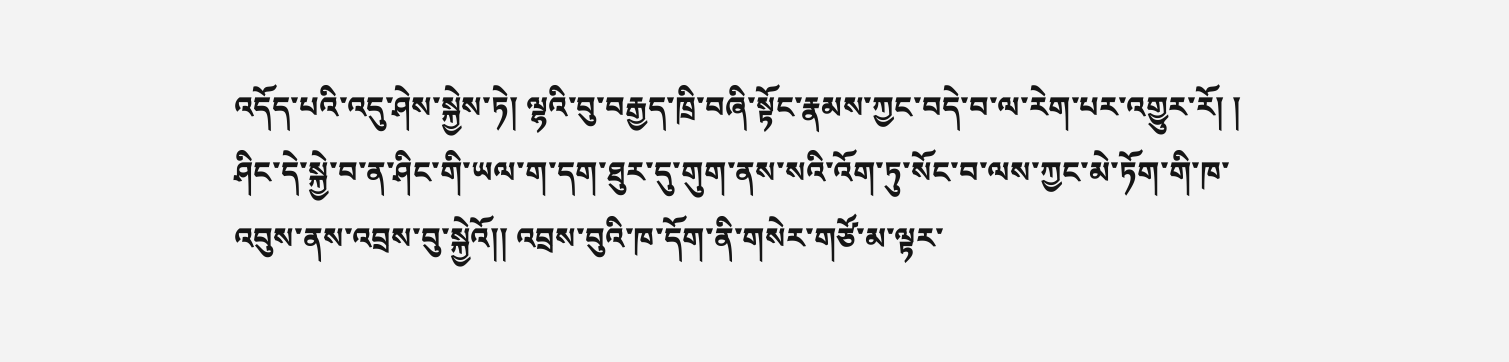འདོད་པའི་འདུ་ཤེས་སྐྱེས་ཏེ། ལྷའི་བུ་བརྒྱད་ཁྲི་བཞི་སྟོང་རྣམས་ཀྱང་བདེ་བ་ལ་རེག་པར་འགྱུར་རོ། ། ཤིང་དེ་སྐྱེ་བ་ན་ཤིང་གི་ཡལ་ག་དག་ཐུར་དུ་གུག་ནས་སའི་འོག་ཏུ་སོང་བ་ལས་ཀྱང་མེ་ཏོག་གི་ཁ་འབུས་ནས་འབྲས་བུ་སྐྱེའོ།། འབྲས་བུའི་ཁ་དོག་ནི་གསེར་གཙོ་མ་ལྟར་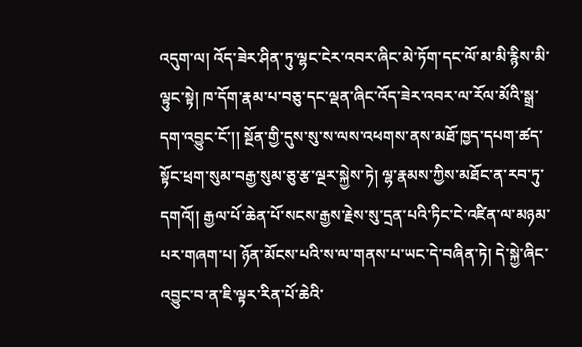འདུག་ལ། འོད་ཟེར་ཤིན་ཏུ་ལྷང་ངེར་འབར་ཞིང་མེ་ཏོག་དང་ལོ་མ་མི་རྙིས་མི་ལྟུང་སྟེ། ཁ་དོག་རྣམ་པ་བཅུ་དང་ལྡན་ཞིང་འོད་ཟེར་འབར་ལ་རོལ་མོའི་སྒྲ་དག་འབྱུང་ངོ་།། སྔོན་གྱི་དུས་སུ་ས་ལས་འཕགས་ནས་མཐོ་ཁྱད་དཔག་ཚད་སྟོང་ཕྲག་སུམ་བརྒྱ་སུམ་ཅུ་རྩ་ལྔར་སྐྱེས་ཏེ། ལྷ་རྣམས་ཀྱིས་མཐོང་ན་རབ་ཏུ་དགའོ།། རྒྱལ་པོ་ཆེན་པོ་སངས་རྒྱས་རྗེས་སུ་དྲན་པའི་ཏིང་ངེ་འཛིན་ལ་མཉམ་པར་གཞག་པ། ཉོན་མོངས་པའི་ས་ལ་གནས་པ་ཡང་དེ་བཞིན་ཏེ། དེ་སྐྱེ་ཞིང་འབྱུང་བ་ན་ཇི་ལྟར་རིན་པོ་ཆེའི་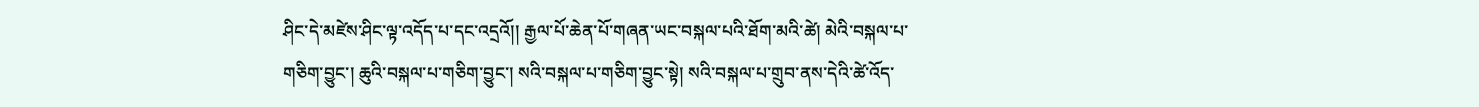ཤིང་དེ་མཛེས་ཤིང་ལྟ་འདོད་པ་དང་འདྲའོ།། རྒྱལ་པོ་ཆེན་པོ་གཞན་ཡང་བསྐལ་པའི་ཐོག་མའི་ཚེ། མེའི་བསྐལ་པ་གཅིག་བྱུང་། ཆུའི་བསྐལ་པ་གཅིག་བྱུང་། སའི་བསྐལ་པ་གཅིག་བྱུང་སྟེ། སའི་བསྐལ་པ་གྲུབ་ནས་དེའི་ཚེ་འོད་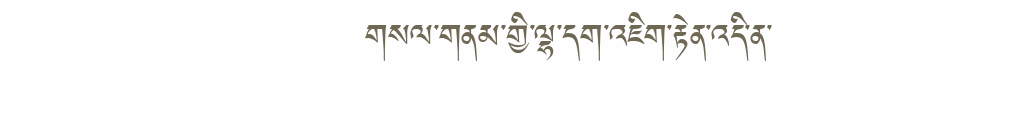གསལ་གནམ་གྱི་ལྷ་དག་འཇིག་རྟེན་འདི་ན་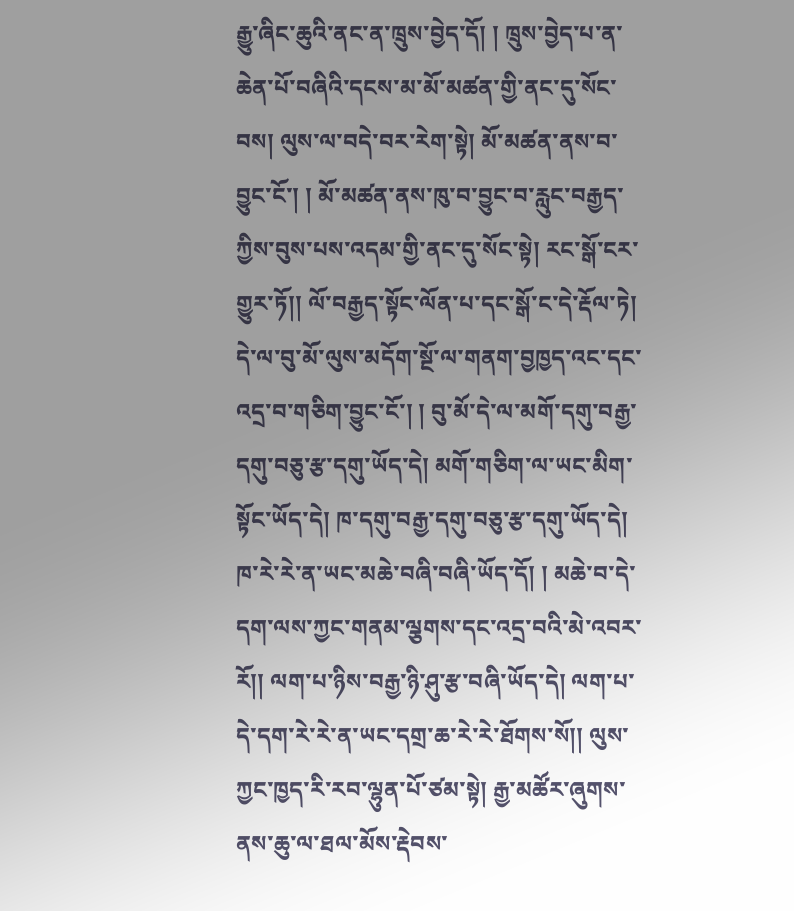རྒྱུ་ཞིང་ཆུའི་ནང་ན་ཁྲུས་བྱེད་དོ། ། ཁྲུས་བྱེད་པ་ན་ཆེན་པོ་བཞིའི་དངས་མ་མོ་མཚན་གྱི་ནང་དུ་སོང་བས། ལུས་ལ་བདེ་བར་རེག་སྟེ། མོ་མཚན་ནས་བ་བྱུང་ངོ་། ། མོ་མཚན་ནས་ཁུ་བ་བྱུང་བ་རླུང་བརྒྱད་ཀྱིས་བུས་པས་འདམ་གྱི་ནང་དུ་སོང་སྟེ། རང་སྒོ་ངར་གྱུར་ཏོ།། ལོ་བརྒྱད་སྟོང་ལོན་པ་དང་སྒོ་ང་དེ་རྡོལ་ཏེ། དེ་ལ་བུ་མོ་ལུས་མདོག་སྔོ་ལ་གནག་བྱཁྱད་འང་དང་འདྲ་བ་གཅིག་བྱུང་ངོ་། ། བུ་མོ་དེ་ལ་མགོ་དགུ་བརྒྱ་དགུ་བཅུ་རྩ་དགུ་ཡོད་དེ། མགོ་གཅིག་ལ་ཡང་མིག་སྟོང་ཡོད་དེ། ཁ་དགུ་བརྒྱ་དགུ་བཅུ་རྩ་དགུ་ཡོད་དེ། ཁ་རེ་རེ་ན་ཡང་མཆེ་བཞི་བཞི་ཡོད་དོ། ། མཆེ་བ་དེ་དག་ལས་ཀྱང་གནམ་ལྕགས་དང་འདྲ་བའི་མེ་འབར་རོ།། ལག་པ་ཉིས་བརྒྱ་ཉི་ཤུ་རྩ་བཞི་ཡོད་དེ། ལག་པ་དེ་དག་རེ་རེ་ན་ཡང་དགྲ་ཆ་རེ་རེ་ཐོགས་སོ།། ལུས་ཀྱང་ཁྱད་རི་རབ་ལྷུན་པོ་ཙམ་སྟེ། རྒྱ་མཚོར་ཞུགས་ནས་ཆུ་ལ་ཐལ་མོས་རྡེབས་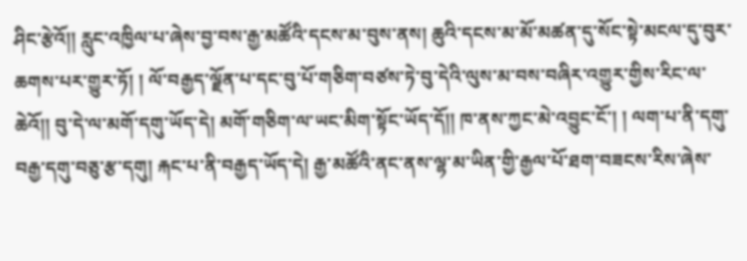ཤིང་རྩེའོ།། རླུང་འཁྱིལ་པ་ཞེས་བྱ་བས་རྒྱ་མཚོའི་དངས་མ་བུས་ནས། ཆུའི་དངས་མ་མོ་མཚན་དུ་སོང་སྟེ་མངལ་དུ་བུར་ཆགས་པར་གྱུར་ཏོ། ། ལོ་བརྒྱད་ལྗོན་པ་དང་བུ་པོ་གཅིག་བཙས་ཏེ་བུ་དེའི་ལུས་མ་བས་བཞིར་འགྱུར་གྱིས་རིང་ལ་ཆེའོ།། བུ་དེ་ལ་མགོ་དགུ་ཡོད་དེ། མགོ་གཅིག་ལ་ཡང་མིག་སྟོང་ཡོད་དོ།། ཁ་ནས་ཀྱང་མེ་འབྱུང་ངོ་། ། ལག་པ་ནི་དགུ་བརྒྱ་དགུ་བཅུ་རྩ་དགུ། རྐང་པ་ནི་བརྒྱད་ཡོད་དེ། རྒྱ་མཚོའི་ནང་ནས་ལྷ་མ་ཡིན་གྱི་རྒྱལ་པོ་ཐག་བཟངས་རིས་ཞེས་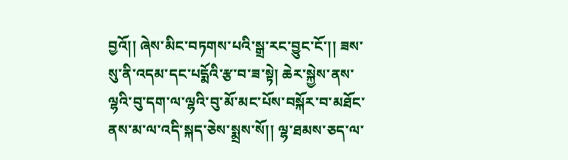བྱའོ།། ཞེས་མིང་བཏགས་པའི་སྒྲ་རང་བྱུང་ངོ་།། ཟས་སུ་ནི་འདམ་དང་པདྨོའི་རྩ་བ་ཟ་སྟེ། ཆེར་སྐྱེས་ནས་ལྷའི་བུ་དག་ལ་ལྷའི་བུ་མོ་མང་པོས་བསྐོར་བ་མཐོང་ནས་མ་ལ་འདི་སྐད་ཅེས་སྨྲས་སོ།། ལྷ་ཐམས་ཅད་ལ་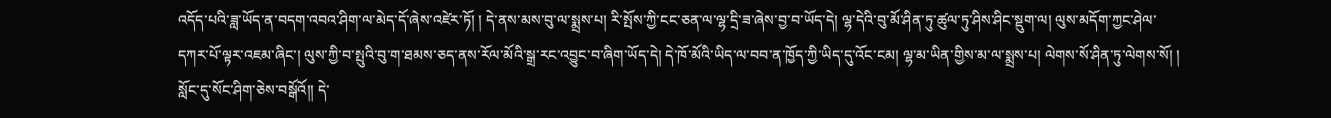འདོད་པའི་ཟླ་ཡོད་ན་བདག་འབའ་ཤིག་ལ་མེད་དོ་ཞེས་འཛེར་ཏོ། ། དེ་ནས་མས་བུ་ལ་སྨྲས་པ། རི་སྤོས་ཀྱི་ངང་ཅན་ལ་ལྷ་དྲི་ཟ་ཞེས་བྱ་བ་ཡོད་དེ། ལྷ་དེའི་བུ་མོ་ཤིན་ཏུ་ཚུལ་ཏུ་ཤིས་ཤིང་སྡུག་ལ། ལུས་མདོག་ཀྱང་ཤེལ་དཀར་པོ་ལྟར་འཇམ་ཞིང་། ལུས་ཀྱི་བ་སྤུའི་བུ་ག་ཐམས་ཅད་ནས་རོལ་མོའི་སྒྲ་རང་འབྱུང་བ་ཞིག་ཡོད་དེ། དེ་ཁོ་མོའི་ཡིད་ལ་བབ་ན་ཁྱོད་ཀྱི་ཡིད་དུ་འོང་ངམ། ལྷ་མ་ཡིན་གྱིས་མ་ལ་སྨྲས་པ། ལེགས་སོ་ཤིན་ཏུ་ལེགས་སོ། ། སློང་དུ་སོང་ཤིག་ཅེས་བསྒོའོ།། དེ་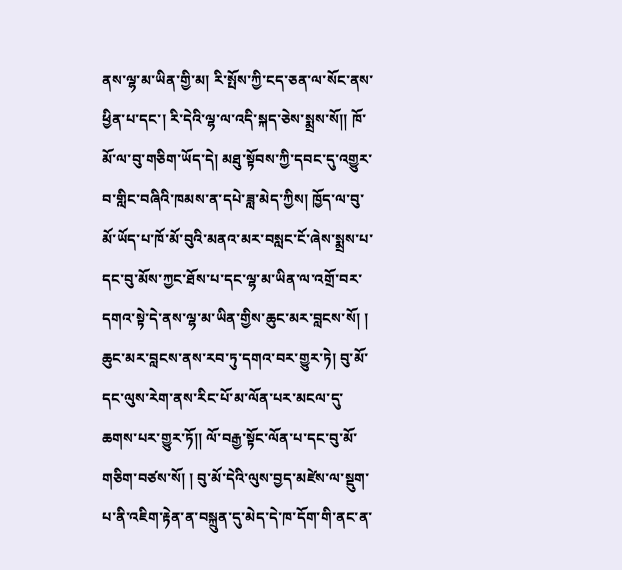ནས་ལྷ་མ་ཡིན་གྱི་མ། རི་སྤོས་ཀྱི་ངད་ཅན་ལ་སོང་ནས་ཕྱིན་པ་དང་། རི་དེའི་ལྷ་ལ་འདི་སྐད་ཅེས་སྨྲས་སོ།། ཁོ་མོ་ལ་བུ་གཅིག་ཡོད་དེ། མཐུ་སྟོབས་ཀྱི་དབང་དུ་འགྱུར་བ་གླིང་བཞིའི་ཁམས་ན་དཔེ་ཟླ་མེད་ཀྱིས། ཁྱོད་ལ་བུ་མོ་ཡོད་པ་ཁོ་མོ་བུའི་མནའ་མར་བསླང་ངོ་ཞེས་སྨྲས་པ་དང་བུ་མོས་ཀྱང་ཐོས་པ་དང་ལྷ་མ་ཡིན་ལ་འགྲོ་བར་དགའ་སྟེ་དེ་ནས་ལྷ་མ་ཡིན་གྱིས་ཆུང་མར་བླངས་སོ། ། ཆུང་མར་བླངས་ནས་རབ་ཏུ་དགའ་བར་གྱུར་ཏེ། བུ་མོ་དང་ལུས་རེག་ནས་རིང་པོ་མ་ལོན་པར་མངལ་དུ་ཆགས་པར་གྱུར་ཏོ།། ལོ་བརྒྱ་སྟོང་ལོན་པ་དང་བུ་མོ་གཅིག་བཙས་སོ། ། བུ་མོ་དེའི་ལུས་བྱད་མཛེས་ལ་སྡུག་པ་ནི་འཇིག་རྟེན་ན་བསྐྲུན་དུ་མེད་དེ་ཁ་དོག་གི་ནང་ན་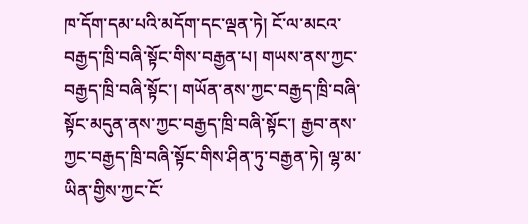ཁ་དོག་དམ་པའི་མདོག་དང་ལྡན་ཏེ། ངོ་ལ་མངའ་བརྒྱད་ཁྲི་བཞི་སྟོང་གིས་བརྒྱན་པ། གཡས་ནས་ཀྱང་བརྒྱད་ཁྲི་བཞི་སྟོང་། གཡོན་ནས་ཀྱང་བརྒྱད་ཁྲི་བཞི་སྟོང་མདུན་ནས་ཀྱང་བརྒྱད་ཁྲི་བཞི་སྟོང་། རྒྱབ་ནས་ཀྱང་བརྒྱད་ཁྲི་བཞི་སྟོང་གིས་ཤིན་ཏུ་བརྒྱན་ཏེ། ལྷ་མ་ཡིན་གྱིས་ཀྱང་ངོ་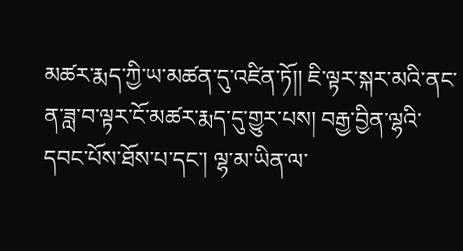མཚར་རྨད་ཀྱི་ཡ་མཚན་དུ་འཛིན་ཏོ།། ཇི་ལྟར་སྐར་མའི་ནང་ན་ཟླ་བ་ལྟར་ངོ་མཚར་རྨད་དུ་གྱུར་པས། བརྒྱ་བྱིན་ལྷའི་དབང་པོས་ཐོས་པ་དང་། ལྷ་མ་ཡིན་ལ་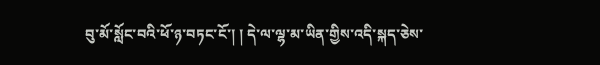བུ་མོ་སློང་བའི་ཕོ་ཉ་བཏང་ངོ་། ། དེ་ལ་ལྷ་མ་ཡིན་གྱིས་འདི་སྐད་ཅེས་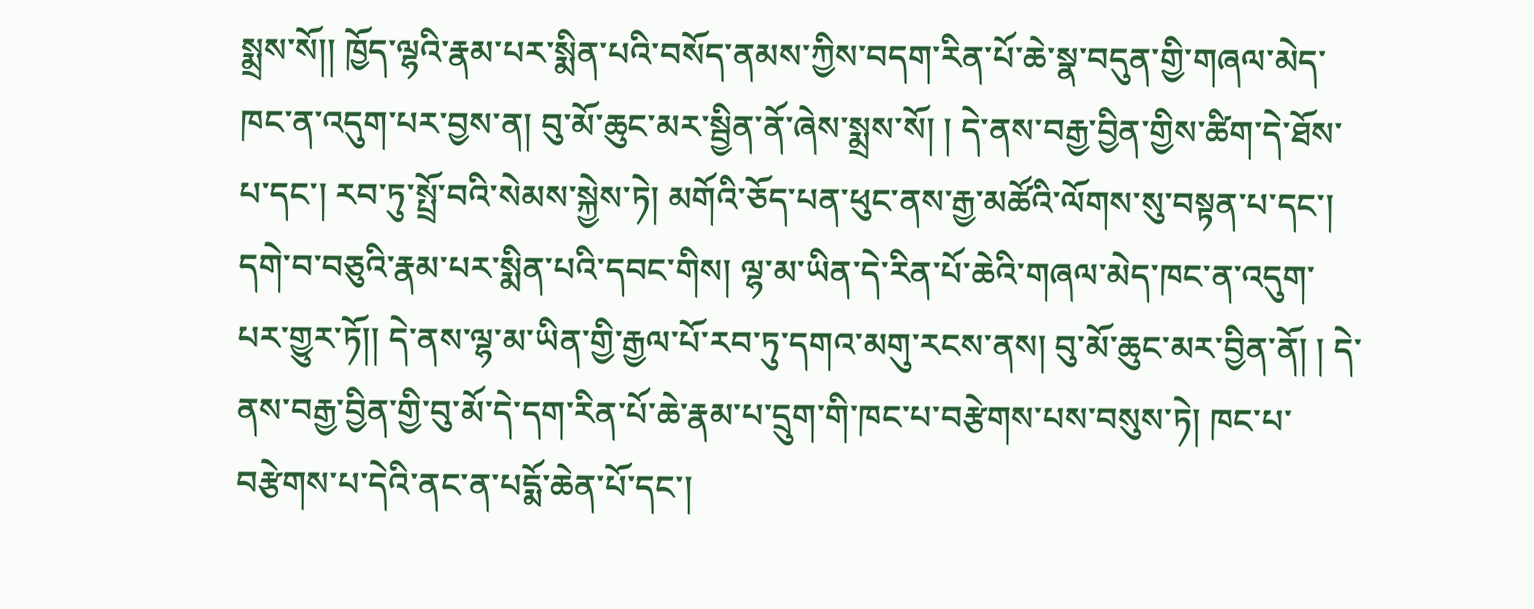སྨྲས་སོ།། ཁྱོད་ལྷའི་རྣམ་པར་སྨིན་པའི་བསོད་ནམས་ཀྱིས་བདག་རིན་པོ་ཆེ་སྣ་བདུན་གྱི་གཞལ་མེད་ཁང་ན་འདུག་པར་བྱས་ན། བུ་མོ་ཆུང་མར་སྦྱིན་ནོ་ཞེས་སྨྲས་སོ། ། དེ་ནས་བརྒྱ་བྱིན་གྱིས་ཚིག་དེ་ཐོས་པ་དང་། རབ་ཏུ་སྤྲོ་བའི་སེམས་སྐྱེས་ཏེ། མགོའི་ཅོད་པན་ཕུང་ནས་རྒྱ་མཚོའི་ལོགས་སུ་བསྟན་པ་དང་། དགེ་བ་བཅུའི་རྣམ་པར་སྨིན་པའི་དབང་གིས། ལྷ་མ་ཡིན་དེ་རིན་པོ་ཆེའི་གཞལ་མེད་ཁང་ན་འདུག་པར་གྱུར་ཏོ།། དེ་ནས་ལྷ་མ་ཡིན་གྱི་རྒྱལ་པོ་རབ་ཏུ་དགའ་མགུ་རངས་ནས། བུ་མོ་ཆུང་མར་བྱིན་ནོ། ། དེ་ནས་བརྒྱ་བྱིན་གྱི་བུ་མོ་དེ་དག་རིན་པོ་ཆེ་རྣམ་པ་དྲུག་གི་ཁང་པ་བརྩེགས་པས་བསུས་ཏེ། ཁང་པ་བརྩེགས་པ་དེའི་ནང་ན་པདྨོ་ཆེན་པོ་དང་།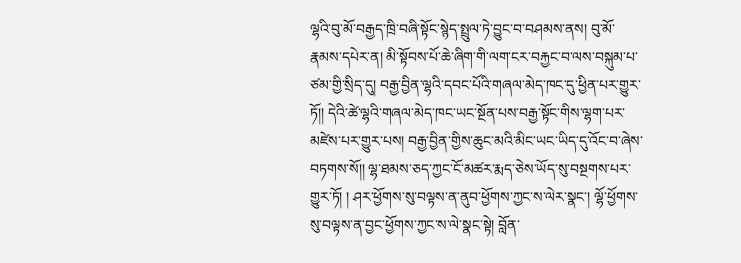ལྷའི་བུ་མོ་བརྒྱད་ཁྲི་བཞི་སྟོང་སྙེད་སྤྲུལ་ཏེ་བྱུང་བ་བཤམས་ནས། བུ་མོ་རྣམས་དཔེར་ན། མི་སྟོབས་པོ་ཆེ་ཞིག་གི་ལག་ངར་བརྐྱང་བ་ལས་བསྐུམ་པ་ཙམ་གྱི་སྲིད་དུ། བརྒྱ་བྱིན་ལྷའི་དབང་པོའི་གཞལ་མེད་ཁང་དུ་ཕྱིན་པར་གྱུར་ཏོ།། དེའི་ཚེ་ལྷའི་གཞལ་མེད་ཁང་ཡང་སྔོན་པས་བརྒྱ་སྟོང་གིས་ལྷག་པར་མཛེས་པར་གྱུར་པས། བརྒྱ་བྱིན་གྱིས་ཆུང་མའི་མིང་ཡང་ཡིད་དུ་འོང་བ་ཞེས་བཏགས་སོ།། ལྷ་ཐམས་ཅད་ཀྱང་ངོ་མཚར་རྨད་ཅེས་ཡོད་སུ་བསྔགས་པར་གྱུར་ཏོ། ། ཤར་ཕྱོགས་སུ་བལྟས་ན་ནུབ་ཕྱོགས་ཀྱང་ས་ལེར་སྣང་། ལྷོ་ཕྱོགས་སུ་བལྟས་ན་བྱང་ཕྱོགས་ཀྱང་ས་ལེ་སྣང་སྟེ། བློན་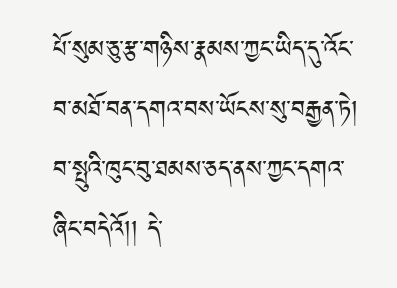པོ་སུམ་ཅུ་རྩ་གཉིས་རྣམས་ཀྱང་ཡིད་དུ་འོང་བ་མཐོ་བན་དགའ་བས་ཡོངས་སུ་བརྒྱན་ཏེ། བ་སྤུའི་ཁུང་བུ་ཐམས་ཅད་ནས་ཀྱང་དགའ་ཞིང་བདེའོ།། དེ་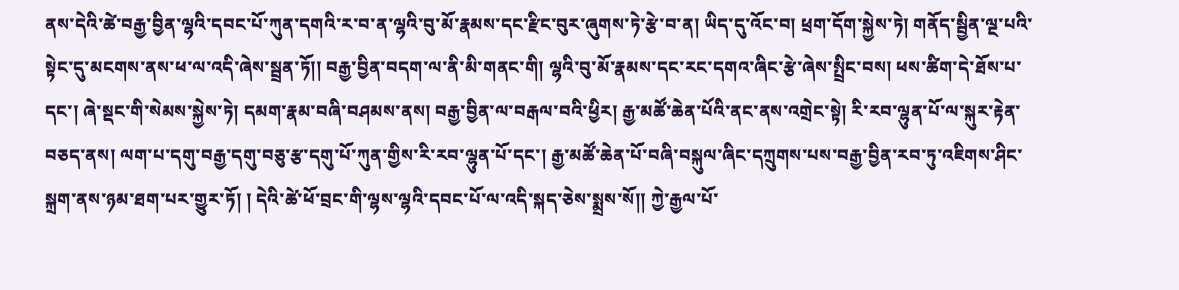ནས་དེའི་ཚེ་བརྒྱ་བྱིན་ལྷའི་དབང་པོ་ཀུན་དགའི་ར་བ་ན་ལྷའི་བུ་མོ་རྣམས་དང་རྫིང་བུར་ཞུགས་ཏེ་རྩེ་བ་ན། ཡིད་དུ་འོང་བ། ཕྲག་དོག་སྐྱེས་ཏེ། གནོད་སྦྱིན་ལྔ་པའི་སྟེང་དུ་མངགས་ནས་ཕ་ལ་འདི་ཞེས་སྦྲན་ཏོ།། བརྒྱ་བྱིན་བདག་ལ་ནི་མི་གནང་གི། ལྷའི་བུ་མོ་རྣམས་དང་རང་དགའ་ཞིང་རྩེ་ཞེས་སྤྲིང་བས། ཕས་ཚིག་དེ་ཐོས་པ་དང་། ཞེ་སྡང་གི་སེམས་སྐྱེས་ཏེ། དམག་རྣམ་བཞི་བཤམས་ནས། བརྒྱ་བྱིན་ལ་བརྒལ་བའི་ཕྱིར། རྒྱ་མཚོ་ཆེན་པོའི་ནང་ནས་འགྲེང་སྟེ། རི་རབ་ལྷུན་པོ་ལ་སྐུར་རྟེན་བཅད་ནས། ལག་པ་དགུ་བརྒྱ་དགུ་བཅུ་རྩ་དགུ་པོ་ཀུན་གྱིས་རི་རབ་ལྷུན་པོ་དང་། རྒྱ་མཚོ་ཆེན་པོ་བཞི་བསྐུལ་ཞིང་དཀྲུགས་པས་བརྒྱ་བྱིན་རབ་ཏུ་འཇིགས་ཤིང་སྐྲག་ནས་ཉམ་ཐག་པར་གྱུར་ཏོ། ། དེའི་ཚེ་ཕོ་བྲང་གི་ལྷས་ལྷའི་དབང་པོ་ལ་འདི་སྐད་ཅེས་སྨྲས་སོ།། ཀྱེ་རྒྱལ་པོ་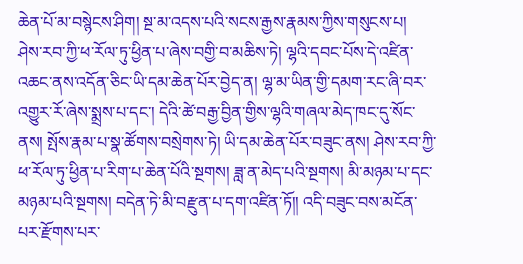ཆེན་པོ་མ་བསྙེངས་ཤིག། སྔ་མ་འདས་པའི་སངས་རྒྱས་རྣམས་ཀྱིས་གསུངས་པ། ཤེས་རབ་ཀྱི་ཕ་རོལ་ཏུ་ཕྱིན་པ་ཞེས་བགྱི་བ་མཆིས་ཏེ། ལྷའི་དབང་པོས་དེ་འཛིན་འཆང་ནས་འདོན་ཅིང་ཡི་དམ་ཆེན་པོར་བྱེད་ན། ལྷ་མ་ཡིན་གྱི་དམག་རང་ཞི་བར་འགྱུར་རོ་ཞེས་སྨྲས་པ་དང་། དེའི་ཚེ་བརྒྱ་བྱིན་གྱིས་ལྷའི་གཞལ་མེད་ཁང་དུ་སོང་ནས། སྤོས་རྣམ་པ་སྣ་ཚོགས་བསྲེགས་ཏེ། ཡི་དམ་ཆེན་པོར་བཟུང་ནས། ཤེས་རབ་ཀྱི་ཕ་རོལ་ཏུ་ཕྱིན་པ་རིག་པ་ཆེན་པོའི་སྔགས། ཟླ་ན་མེད་པའི་སྔགས། མི་མཉམ་པ་དང་མཉམ་པའི་སྔགས། བདེན་ཏེ་མི་བརྫུན་པ་དག་འཛིན་ཏོ།། འདི་བཟུང་བས་མངོན་པར་རྫོགས་པར་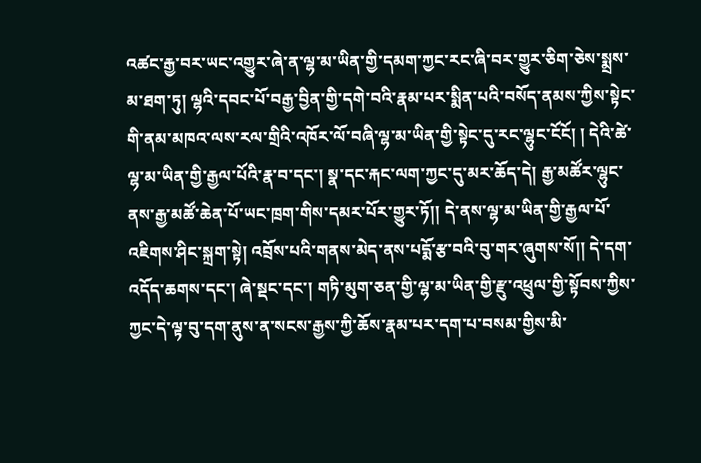འཚང་རྒྱ་བར་ཡང་འགྱུར་ཞེ་ན་ལྷ་མ་ཡིན་གྱི་དམག་ཀྱང་རང་ཞི་བར་གྱུར་ཅིག་ཅེས་སྨྲས་མ་ཐག་ཏུ། ལྷའི་དབང་པོ་བརྒྱ་བྱིན་གྱི་དགེ་བའི་རྣམ་པར་སྨིན་པའི་བསོད་ནམས་ཀྱིས་སྟེང་གི་ནམ་མཁའ་ལས་རལ་གྲིའི་འཁོར་ལོ་བཞི་ལྷ་མ་ཡིན་གྱི་སྟེང་དུ་རང་ལྷུང་ངོངོ། ། དེའི་ཚེ་ལྷ་མ་ཡིན་གྱི་རྒྱལ་པོའི་རྣ་བ་དང་། སྣ་དང་རྐང་ལག་ཀྱང་དུ་མར་ཆོད་དེ། རྒྱ་མཚོར་ལྷུང་ནས་རྒྱ་མཚོ་ཆེན་པོ་ཡང་ཁྲག་གིས་དམར་པོར་གྱུར་ཏོ།། དེ་ནས་ལྷ་མ་ཡིན་གྱི་རྒྱལ་པོ་འཇིགས་ཤིང་སྐྲག་སྟེ། འབྲོས་པའི་གནས་མེད་ནས་པདྨོ་རྩ་བའི་བུ་གར་ཞུགས་སོ།། དེ་དག་འདོད་ཆགས་དང་། ཞེ་སྡང་དང་། གཏི་མུག་ཅན་གྱི་ལྷ་མ་ཡིན་གྱི་རྫུ་འཕྲུལ་གྱི་སྟོབས་ཀྱིས་ཀྱང་དེ་ལྟ་བུ་དག་ནུས་ན་སངས་རྒྱས་ཀྱི་ཆོས་རྣམ་པར་དག་པ་བསམ་གྱིས་མི་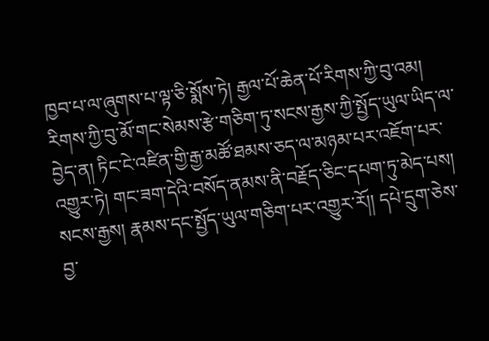ཁྱབ་པ་ལ་ཞུགས་པ་ལྟ་ཅི་སྨོས་ཏེ། རྒྱལ་པོ་ཆེན་པོ་རིགས་ཀྱི་བུ་འམ། རིགས་ཀྱི་བུ་མོ་གང་སེམས་རྩེ་གཅིག་ཏུ་སངས་རྒྱས་ཀྱི་སྤྱོད་ཡུལ་ཡིད་ལ་བྱེད་ན། ཏིང་ངེ་འཛིན་གྱི་རྒྱ་མཚོ་ཐམས་ཅད་ལ་མཉམ་པར་འཇོག་པར་འགྱུར་ཏེ། གང་ཟག་དེའི་བསོད་ནམས་ནི་བརྗོད་ཅིང་དཔག་ཏུ་མེད་པས། སངས་རྒྱས། རྣམས་དང་སྤྱོད་ཡུལ་གཅིག་པར་འགྱུར་རོ།། དཔེ་དྲུག་ཅེས་བྱ་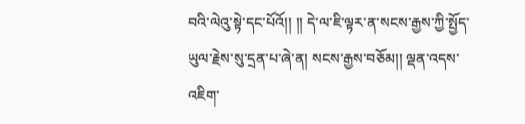བའི་ལེའུ་སྟེ་དང་པོའོ།། །། དེ་ལ་ཇི་ལྟར་ན་སངས་རྒྱས་ཀྱི་སྤྱོད་ཡུལ་རྗེས་སུ་དྲན་པ་ཞེ་ན། སངས་རྒྱས་བཅོམ།། ལྡན་འདས་འཇིག་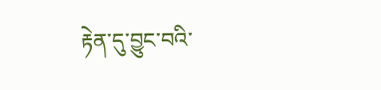རྟེན་དུ་བྱུང་བའི་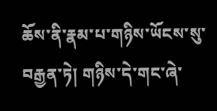ཆོས་ནི་རྣམ་པ་གཉིས་ཡོངས་སུ་བརྒྱན་ཏེ། གཉིས་དེ་གང་ཞེ་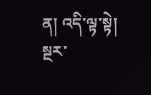ན། འདི་ལྟ་སྟེ། སྔར་